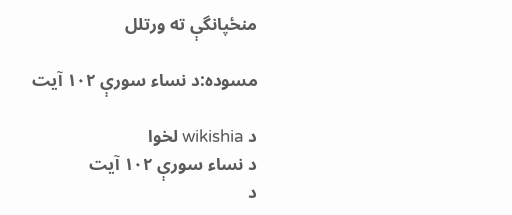منځپانگې ته ورتلل

مسوده:د نساء سورې ۱۰۲ آیت

د wikishia لخوا
د نساء سورې ۱۰۲ آیت
د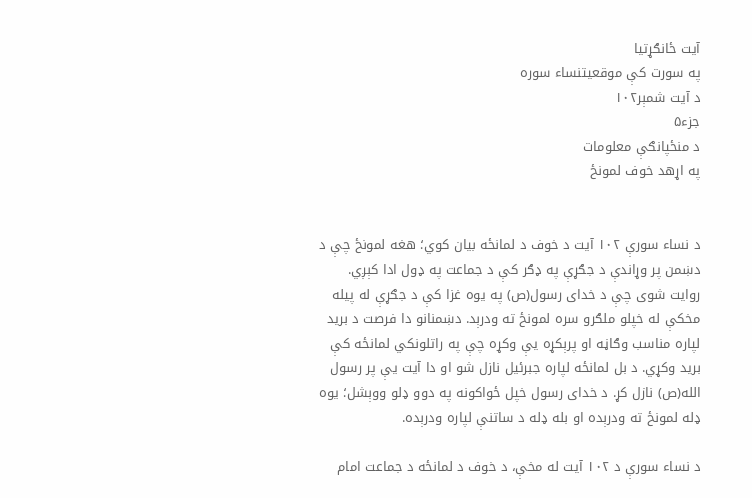آیت ځانګړتیا
په سورت کې موقعیتنساء سوره
د آیت شمېر۱۰۲
جزء۵
د منځپانګې معلومات
په اړهد خوف لمونځ


د نساء سورې ۱۰۲ آیت د خوف د لمانځه بیان کوي؛ هغه لمونځ چې د دښمن پر وړاندې د جګړې په ډګر کې د جماعت په ډول ادا کېږي. روایت شوی چې د خدای رسول(ص) په یوه غزا کې د جګړې له پیله مخکې له خپلو ملګرو سره لمونځ ته ودرېد. دښمنانو دا فرصت د برید لپاره مناسب وګاڼه او پرېکړه یې وکړه چې په راتلونکي لمانځه کې برید وکړي. د بل لمانځه لپاره جبرئیل نازل شو او دا آیت یې پر رسول الله(ص) نازل کړ. د خدای رسول خپل ځواکونه په دوو ډلو ووېشل؛ یوه ډله لمونځ ته ودرېده او بله ډله د ساتنې لپاره ودرېده.

د نساء سورې د ۱۰۲ آیت له مخې، د خوف د لمانځه د جماعت امام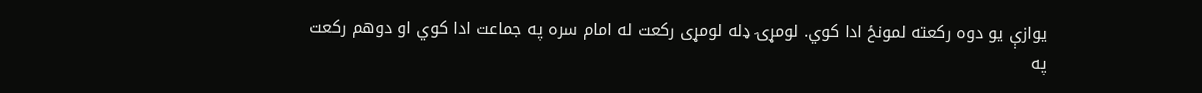یوازې یو دوه رکعته لمونځ ادا کوي. لومړۍ ډله لومړی رکعت له امام سره په جماعت ادا کوي او دوهم رکعت په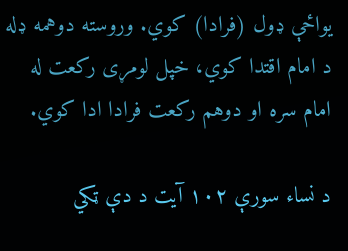یواځې ډول (فرادا) کوي. وروسته دوهمه ډله د امام اقتدا کوي، خپل لومړی رکعت له امام سره او دوهم رکعت فرادا ادا کوي.

د نساء سورې ۱۰۲ آیت د دې ټکي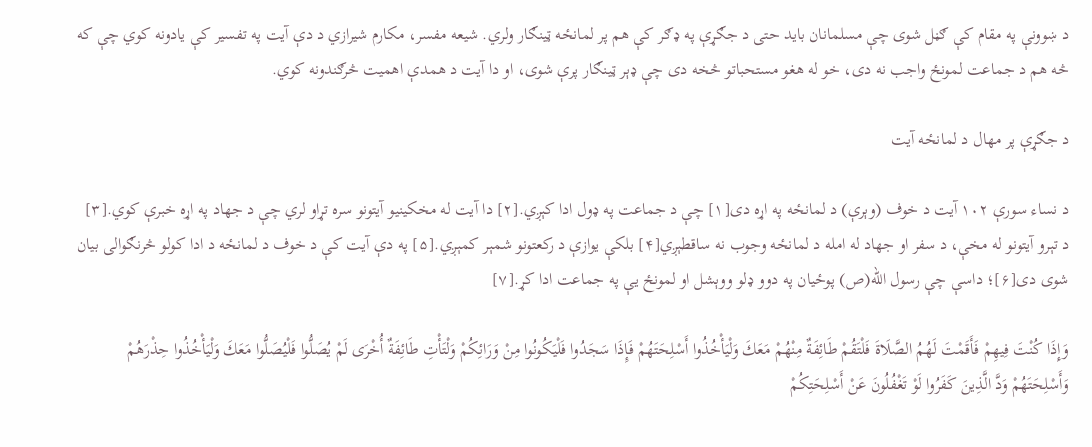د ښوونې په مقام کې ګڼل شوی چې مسلمانان باید حتی د جګړې په ډګر کې هم پر لمانځه ټینګار ولري. شیعه مفسر، مکارم شیرازي د دې آیت په تفسیر کې یادونه کوي چې که څه هم د جماعت لمونځ واجب نه دی، خو له هغو مستحباتو څخه دی چې ډېر ټینګار پرې شوی، او دا آیت د همدې اهمیت څرګندونه کوي.

د جګړې پر مهال د لمانځه آیت

د نساء سورې ۱۰۲ آیت د خوف (وېرې) د لمانځه په اړه دی[۱] چې د جماعت په ډول ادا کېږي.[۲] دا آیت له مخکینیو آیتونو سره تړاو لري چې د جهاد په اړه خبرې کوي.[۳] د تېرو آیتونو له مخې، د سفر او جهاد له امله د لمانځه وجوب نه ساقطېږي[۴] بلکې یوازې د رکعتونو شمېر کمېږي.[۵] په دې آیت کې د خوف د لمانځه د ادا کولو څرنګوالی بیان شوی دی[۶]؛ داسې چې رسول الله(ص) پوځیان په دوو ډلو ووېشل او لمونځ یې په جماعت ادا کړ.[۷]

وَإِذَا كُنْتَ فِيهِمْ فَأَقَمْتَ لَهُمُ الصَّلَاةَ فَلْتَقُمْ طَائِفَةٌ مِنْهُمْ مَعَكَ وَلْيَأْخُذُوا أَسْلِحَتَهُمْ فَإِذَا سَجَدُوا فَلْيَكُونُوا مِنْ وَرَائِكُمْ وَلْتَأْتِ طَائِفَةٌ أُخْرَى لَمْ يُصَلُّوا فَلْيُصَلُّوا مَعَكَ وَلْيَأْخُذُوا حِذْرَهُمْ وَأَسْلِحَتَهُمْ وَدَّ الَّذِينَ كَفَرُوا لَوْ تَغْفُلُونَ عَنْ أَسْلِحَتِكُمْ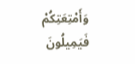وَأَمْتِعَتِكُمْ فَيَمِيلُونَ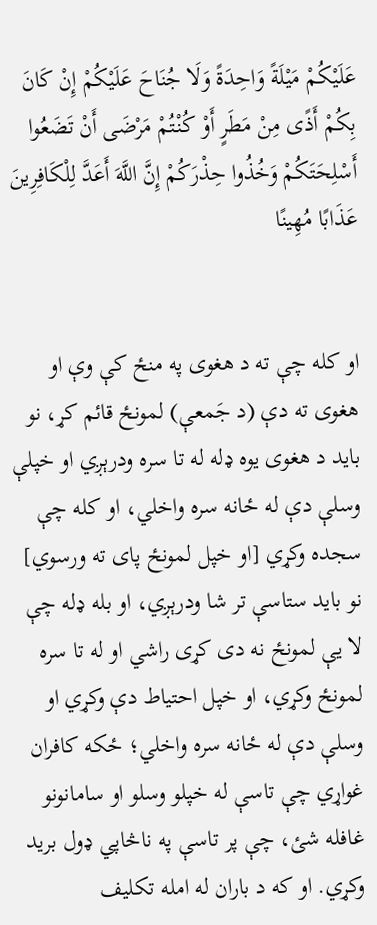عَلَيْكُمْ مَيْلَةً وَاحِدَةً وَلَا جُنَاحَ عَلَيْكُمْ إِنْ كَانَ بِكُمْ أَذًى مِنْ مَطَرٍ أَوْ كُنْتُمْ مَرْضَى أَنْ تَضَعُوا أَسْلِحَتَكُمْ وَخُذُوا حِذْرَكُمْ إِنَّ اللَّهَ أَعَدَّ لِلْكَافِرِينَ عَذَابًا مُهِينًا


او کله چې ته د هغوی په منځ کې وې او هغوی ته دې (د جَمعې) لمونځ قائم کړ، نو باید د هغوی یوه ډله له تا سره ودرېږي او خپلې وسلې دې له ځانه سره واخلي، او کله چې سجده وکړي [او خپل لمونځ پای ته ورسوي] نو باید ستاسې تر شا ودرېږي، او بله ډله چې لا یې لمونځ نه دی کړی راشي او له تا سره لمونځ وکړي، او خپل احتیاط دې وکړي او وسلې دې له ځانه سره واخلي؛ ځکه کافران غواړي چې تاسې له خپلو وسلو او سامانونو غافله شئ، چې پر تاسې په ناڅاپي ډول برید وکړي. او که د باران له امله تکلیف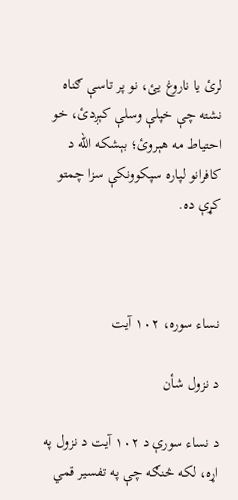لرئ یا ناروغ یئ، نو پر تاسې ګناه نشته چې خپلې وسلې کېږدئ، خو احتیاط مه هېروئ؛ بېشکه الله د کافرانو لپاره سپکوونکې سزا چمتو کړې ده.



نساء سوره، ۱۰۲ آیت

د نزول شأن

د نساء سورې د ۱۰۲ آیت د نزول په اړه، لکه څنګه چې په تفسیر قمي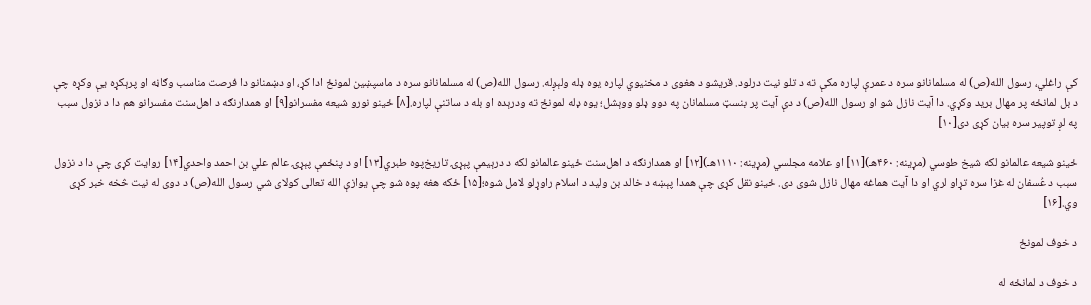کې راغلي، رسول الله(ص) له مسلمانانو سره د عمرې لپاره مکې ته د تلو نیت درلود. قریشو د هغوی د مخنیوي لپاره یوه ډله ولېږله. رسول الله(ص) له مسلمانانو سره د ماسپښین لمونځ ادا کړ، او دښمنانو دا فرصت مناسب وګاڼه او پرېکړه یې وکړه چې د بل لمانځه پر مهال برید وکړي. دا آیت نازل شو او رسول الله(ص) د دې آیت پر بنسټ مسلمانان په دوو ډلو ووېشل؛ یوه ډله لمونځ ته ودرېده او بله د ساتنې لپاره.[۸] ځینو نورو شیعه مفسرانو[۹] او همدارنګه د اهل‌سنت مفسرانو هم دا د نزول سبب په لږ توپیر سره بیان کړی دی[۱۰]

ځینو شیعه عالمانو لکه شیخ طوسي (مړینه: ۴۶۰هـ)[۱۱] او علامه مجلسي (مړینه: ۱۱۱۰هـ)[۱۲] او همدارنګه د اهل‌سنت ځینو عالمانو لکه د درېیمې پېړۍ تاریخ‌پوه طبري[۱۳] او د پنځمې پېړۍ عالم علي بن احمد واحدي[۱۴] روایت کړی چې دا د نزول سبب د عُسفان له غزا سره تړاو لري او دا آیت هماغه مهال نازل شوی دی. ځینو نقل کړی چې همدا پېښه د خالد بن ولید د اسلام راوړلو لامل شوه؛[۱۵] ځکه هغه پوه شو چې یوازې الله تعالی کولای شي رسول الله(ص) د دوی له نیت څخه خبر کړی وي.[۱۶]

د خوف لمونځ

د خوف د لمانځه له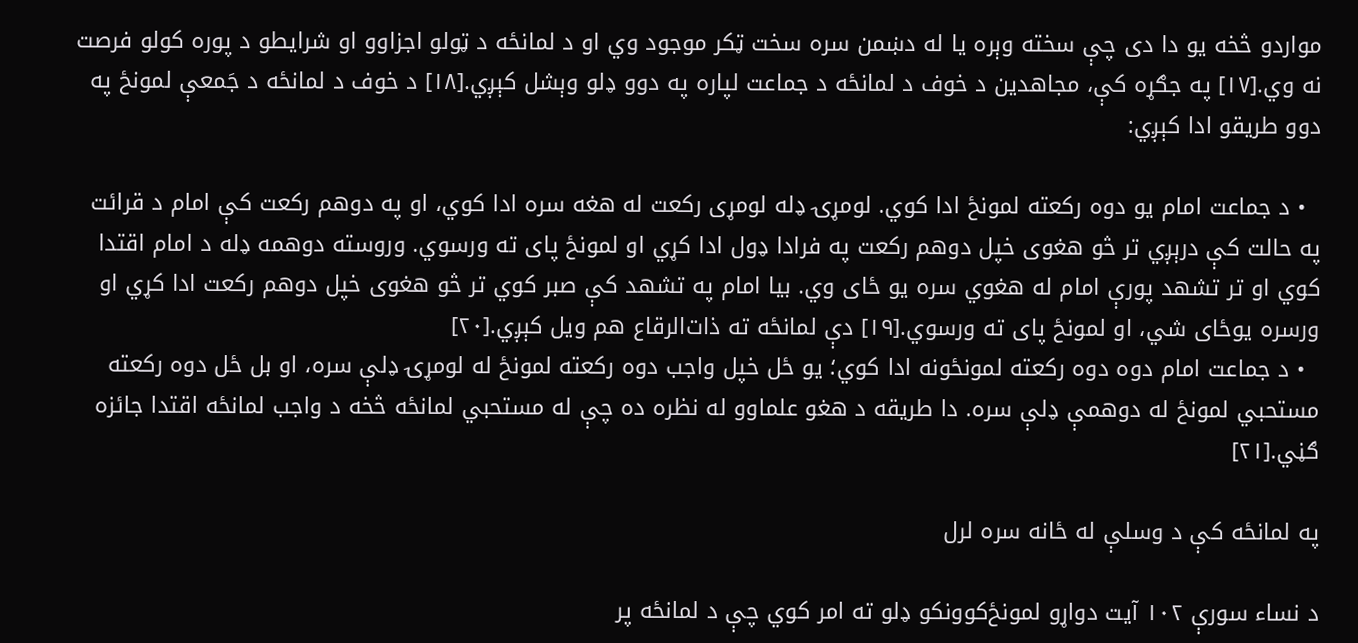مواردو څخه یو دا دی چې سخته وېره یا له دښمن سره سخت ټکر موجود وي او د لمانځه د ټولو اجزاوو او شرایطو د پوره کولو فرصت نه وي.[۱۷] په جګړه کې، مجاهدین د خوف د لمانځه د جماعت لپاره په دوو ډلو وېشل کېږي.[۱۸] د خوف د لمانځه د جَمعې لمونځ په دوو طریقو ادا کېږي:

  • د جماعت امام یو دوه رکعته لمونځ ادا کوي. لومړۍ ډله لومړی رکعت له هغه سره ادا کوي، او په دوهم رکعت کې امام د قرائت په حالت کې درېږي تر څو هغوی خپل دوهم رکعت په فرادا ډول ادا کړي او لمونځ پای ته ورسوي. وروسته دوهمه ډله د امام اقتدا کوي او تر تشهد پورې امام له هغوي سره یو ځای وي. بیا امام په تشهد کې صبر کوي تر څو هغوی خپل دوهم رکعت ادا کړي او ورسره یوځای شي، او لمونځ پای ته ورسوي.[۱۹] دې لمانځه ته ذات‌الرقاع هم ویل کېږي.[۲۰]
  • د جماعت امام دوه دوه رکعته لمونځونه ادا کوي؛ یو ځل خپل واجب دوه رکعته لمونځ له لومړۍ ډلې سره، او بل ځل دوه رکعته مستحبي لمونځ له دوهمې ډلې سره. دا طریقه د هغو علماوو له نظره ده چې له مستحبي لمانځه څخه د واجب لمانځه اقتدا جائزه ګڼي.[۲۱]

په لمانځه کې د وسلې له ځانه سره لرل

د نساء سورې ۱۰۲ آیت دواړو لمونځ‌کوونکو ډلو ته امر کوي چې د لمانځه پر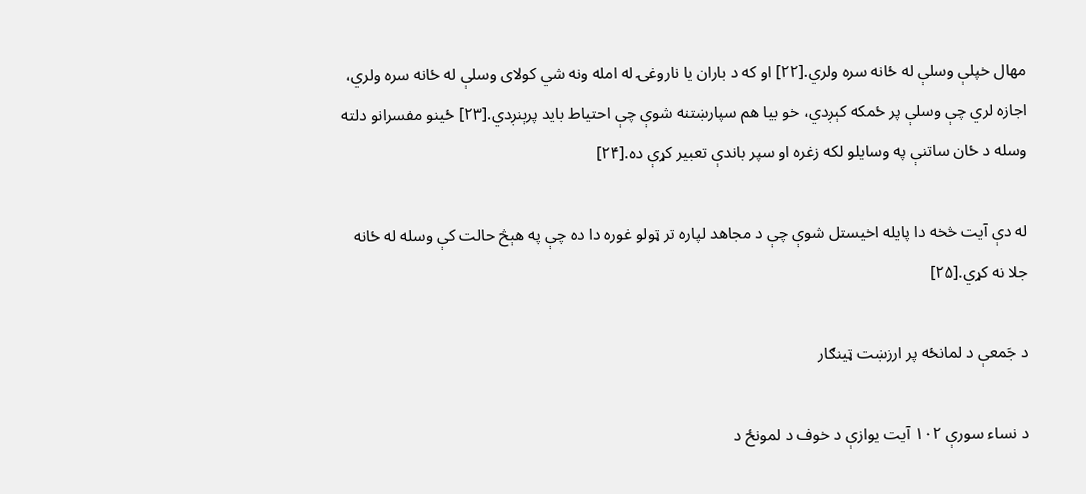مهال خپلې وسلې له ځانه سره ولري.[۲۲] او که د باران یا ناروغۍ له امله ونه شي کولای وسلې له ځانه سره ولري، اجازه لري چې وسلې پر ځمکه کېږدي، خو بیا هم سپارښتنه شوې چې احتیاط باید پرېنږدي.[۲۳] ځینو مفسرانو دلته وسله د ځان ساتنې په وسایلو لکه زغره او سپر باندې تعبیر کړې ده.[۲۴]

له دې آیت څخه دا پایله اخیستل شوې چې د مجاهد لپاره تر ټولو غوره دا ده چې په هېڅ حالت کې وسله له ځانه جلا نه کړي.[۲۵]

د جَمعې د لمانځه پر ارزښت ټینګار

د نساء سورې ۱۰۲ آیت یوازې د خوف د لمونځ د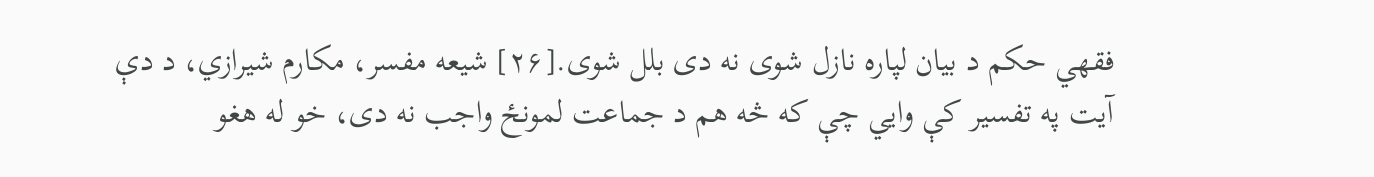فقهي حکم د بیان لپاره نازل شوی نه دی بلل شوی.[۲۶] شیعه مفسر، مکارم شیرازي، د دې آیت په تفسیر کې وایي چې که څه هم د جماعت لمونځ واجب نه دی، خو له هغو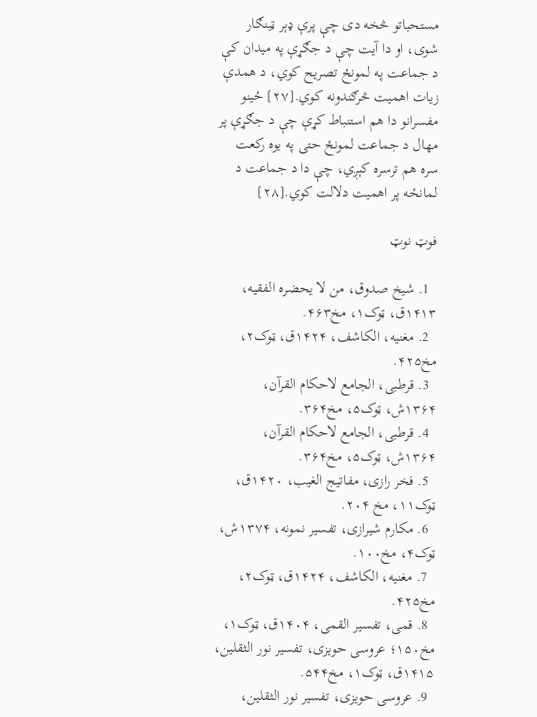مستحباتو څخه دی چې پرې ډېر ټینګار شوی، او دا آیت چې د جګړې په میدان کې د جماعت په لمونځ تصریح کوي، د همدې زیات اهمیت څرګندونه کوي.[۲۷] ځینو مفسرانو دا هم استنباط کړې چې د جګړې پر مهال د جماعت لمونځ حتی په یوه رکعت سره هم ترسره کېږي، چې دا د جماعت د لمانځه پر اهمیت دلالت کوي.[۲۸]

فوټ نوټ

  1. شیخ صدوق، من لا یحضره الفقیه، ۱۴۱۳ق، ټوک۱، مخ۴۶۳.
  2. مغنیه، الکاشف، ۱۴۲۴ق، ټوک۲، مخ۴۲۵.
  3. قرطبی، الجامع لاحکام القرآن، ۱۳۶۴ش، ټوک۵، مخ۳۶۴.
  4. قرطبی، الجامع لاحکام القرآن، ۱۳۶۴ش، ټوک۵، مخ۳۶۴.
  5. فخر رازی، مفاتیج الغیب، ۱۴۲۰ق، ټوک۱۱، مخ ۲۰۴.
  6. مکارم شیرازی، تفسیر نمونه، ۱۳۷۴ش، ټوک۴، مخ۱۰۰.
  7. مغنیه، الکاشف، ۱۴۲۴ق، ټوک۲، مخ۴۲۵.
  8. قمی، تفسیر القمی، ۱۴۰۴ق، ټوک۱، مخ۱۵۰؛ عروسی حویزی، تفسیر نور الثقلین، ۱۴۱۵ق، ټوک۱، مخ۵۴۴.
  9. عروسی حویزی، تفسیر نور الثقلین،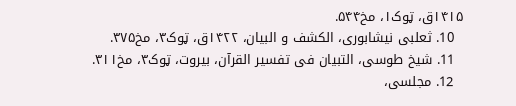۱۴۱۵ق، ټوک۱، مخ۵۴۴.
  10. ثعلبی نیشابوری، الکشف و البیان، ۱۴۲۲ق، ټوک۳، مخ۳۷۵.
  11. شیخ طوسی، التبیان فی تفسیر القرآن، بیروت، ټوک۳، مخ۳۱۱.
  12. مجلسی،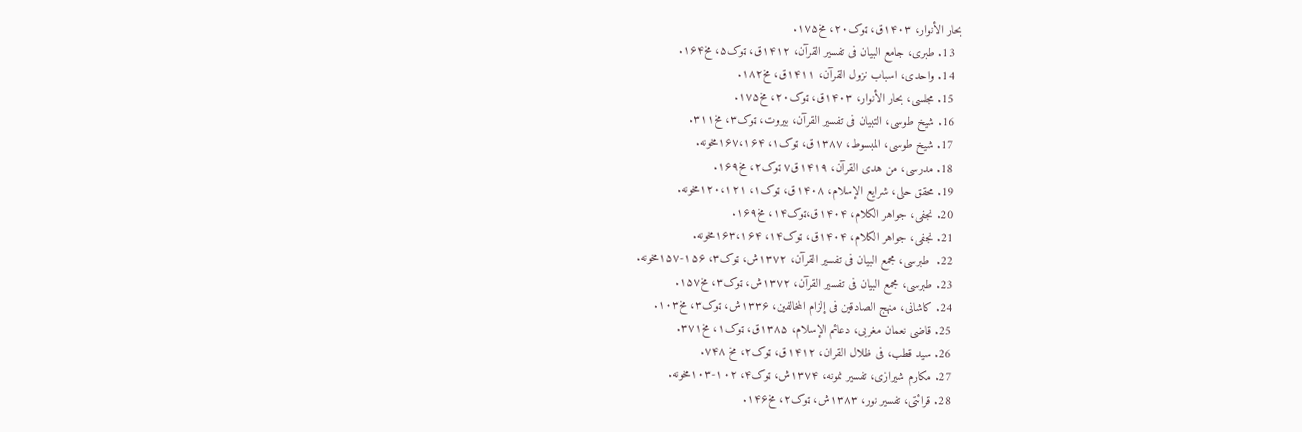بحار الأنوار، ۱۴۰۳ق، ټوک۲۰، مخ۱۷۵.
  13. طبری، جامع البیان فی تفسیر القرآن، ۱۴۱۲ق، ټوک۵، مخ۱۶۴.
  14. واحدی، اسباب نزول القرآن، ۱۴۱۱ق، مخ۱۸۲.
  15. مجلسی، بحار الأنوار، ۱۴۰۳ق، ټوک۲۰، مخ۱۷۵.
  16. شیخ طوسی، التبیان فی تفسیر القرآن، بیروت، ټوک۳، مخ۳۱۱.
  17. شیخ طوسی، المبسوط، ۱۳۸۷ق، ټوک۱، ۱۶۷،۱۶۴مخونه.
  18. مدرسی، من هدی القرآن، ۱۴۱۹ق۷ ټوک۲، مخ۱۶۹.
  19. محقق حلی، شرایع الإسلام، ۱۴۰۸ق، ټوک۱، ۱۲۰،۱۲۱مخونه.
  20. نجفی، جواهر الکلام، ۱۴۰۴ق،ټوک۱۴، مخ۱۶۹.
  21. نجفی، جواهر الکلام، ۱۴۰۴ق، ټوک۱۴، ۱۶۳،۱۶۴مخونه.
  22.  طبرسی، مجمع البیان فی تفسیر القرآن، ۱۳۷۲ش، ټوک۳، ۱۵۶-۱۵۷مخونه.
  23. طبرسی، مجمع البیان فی تفسیر القرآن، ۱۳۷۲ش، ټوک۳، مخ۱۵۷.
  24. کاشانی، منهج الصادقین فی إلزام المخالفین، ۱۳۳۶ش، ټوک۳، مخ۱۰۳.
  25. قاضی نعمان مغربی، دعائم الإسلام، ۱۳۸۵ق، ټوک۱، مخ۳۷۱.
  26. سید قطب، فی ظلال القران، ۱۴۱۲ق، ټوک۲، مخ ۷۴۸.
  27. مکارم شیرازی، تفسیر نمونه، ۱۳۷۴ش، ټوک۴، ۱۰۲-۱۰۳مخونه.
  28. قرائتی، تفسیر نور، ۱۳۸۳ش، ټوک۲، مخ۱۴۶.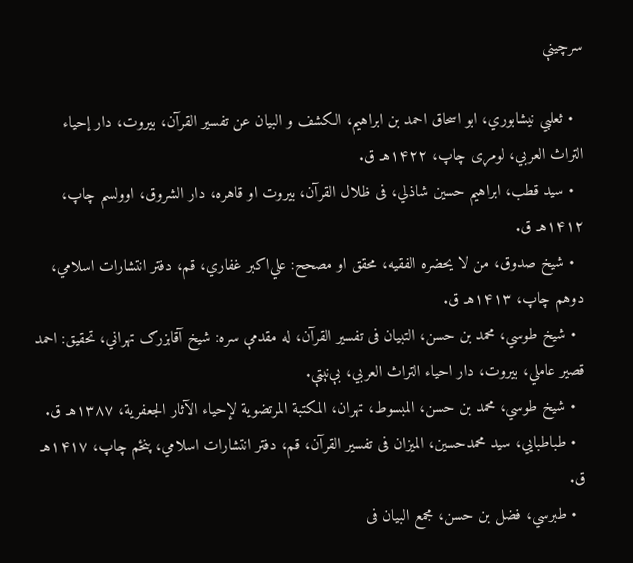سرچينې

  • ثعلبي نیشابوري، ابو اسحاق احمد بن ابراهیم، الکشف و البیان عن تفسیر القرآن، بیروت، دار إحیاء التراث العربي، لومړی چاپ، ۱۴۲۲هـ ق.
  • سید قطب، ابراهیم حسین شاذلي، فی ظلال القرآن، بیروت او قاهره، دار الشروق، اوولسم چاپ، ۱۴۱۲هـ ق.
  • شیخ صدوق، من لا یحضره الفقیه، محقق او مصحح: علي‌اکبر غفاري، قم، دفتر انتشارات اسلامي، دوهم چاپ، ۱۴۱۳هـ ق.
  • شیخ طوسي، محمد بن حسن، التبیان فی تفسیر القرآن، له مقدمې سره: شیخ آقابزرګ تهراني، تحقیق: احمد قصیر عاملي، بیروت، دار احیاء التراث العربي، بې‌نېټې.
  • شیخ طوسي، محمد بن حسن، المبسوط، تهران، المکتبة المرتضویة لإحیاء الآثار الجعفریة، ۱۳۸۷هـ ق.
  • طباطبایي، سید محمدحسین، المیزان فی تفسیر القرآن، قم، دفتر انتشارات اسلامي، پنځم چاپ، ۱۴۱۷هـ ق.
  • طبرسي، فضل بن حسن، مجمع البیان فی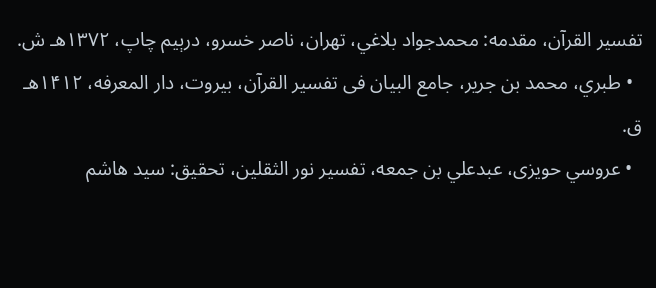تفسیر القرآن، مقدمه: محمدجواد بلاغي، تهران، ناصر خسرو، درېیم چاپ، ۱۳۷۲هـ ش.
  • طبري، محمد بن جریر، جامع البیان فی تفسیر القرآن، بیروت، دار المعرفه، ۱۴۱۲هـ ق.
  • عروسي حویزی، عبدعلي بن جمعه، تفسیر نور الثقلین، تحقیق: سید هاشم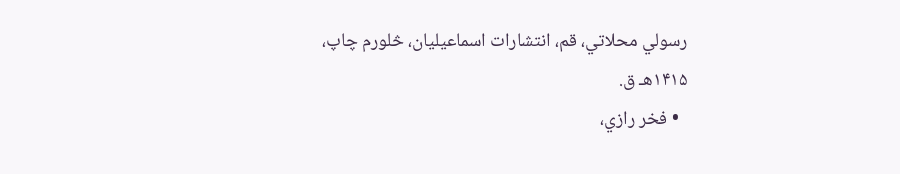رسولي محلاتي، قم، انتشارات اسماعیلیان، څلورم چاپ، ۱۴۱۵هـ ق.
  • فخر رازي،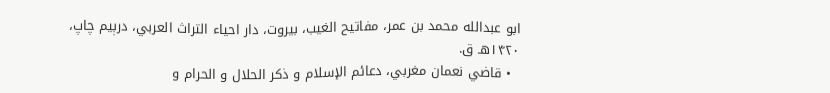ابو عبدالله محمد بن عمر، مفاتیح الغیب، بیروت، دار احیاء التراث العربي، درېیم چاپ، ۱۴۲۰هـ ق.
  • قاضي نعمان مغربي، دعائم الإسلام و ذکر الحلال و الحرام و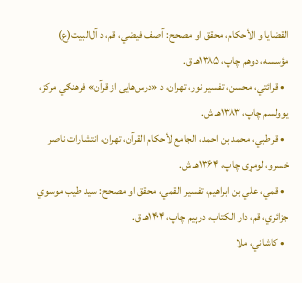القضایا و الأحکام، محقق او مصحح: آصف فیضي، قم، د آل‌البیت(ع) مؤسسه، دوهم چاپ، ۱۳۸۵هـ ق.
  • قرائتي، محسن، تفسیر نور، تهران، د «درس‌هایی از قرآن» فرهنګي مرکز، یوولسم چاپ، ۱۳۸۳هـ ش.
  • قرطبي، محمد بن احمد، الجامع لأحکام القرآن، تهران، انتشارات ناصر خسرو، لومړی چاپ، ۱۳۶۴هـ ش.
  • قمي، علي بن ابراهیم، تفسیر القمي، محقق او مصحح: سید طیب موسوي جزائري، قم، دار الکتاب، درېیم چاپ، ۱۴۰۴هـ ق.
  • کاشاني، ملا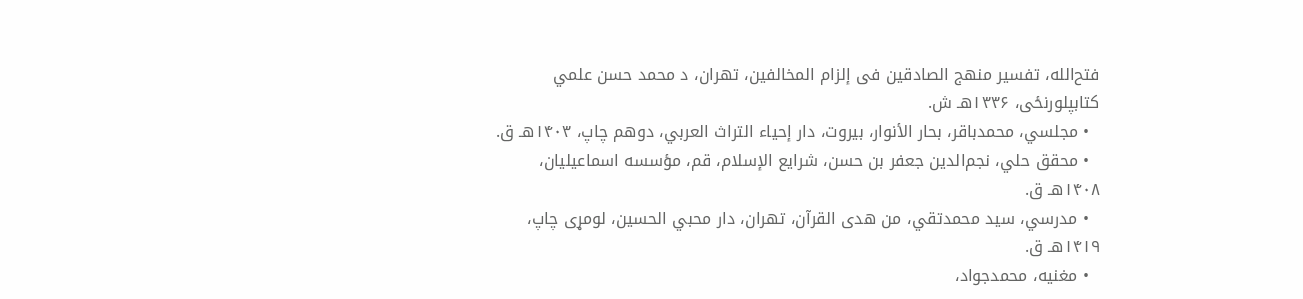فتح‌الله، تفسیر منهج الصادقین فی إلزام المخالفین، تهران، د محمد حسن علمي کتابپلورنځی، ۱۳۳۶هـ ش.
  • مجلسي، محمدباقر، بحار الأنوار، بیروت، دار إحیاء التراث العربي، دوهم چاپ، ۱۴۰۳هـ ق.
  • محقق حلي، نجم‌الدین جعفر بن حسن، شرایع الإسلام، قم، مؤسسه اسماعیلیان، ۱۴۰۸هـ ق.
  • مدرسي، سید محمدتقي، من هدی القرآن، تهران، دار محبي الحسین، لومړی چاپ، ۱۴۱۹هـ ق.
  • مغنیه، محمدجواد،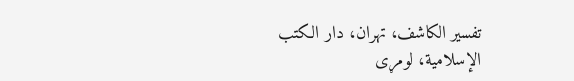تفسیر الکاشف، تهران، دار الکتب الإسلامیة، لومړی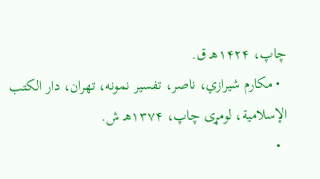چاپ، ۱۴۲۴هـ ق.
  • مکارم شیرازي، ناصر، تفسیر نمونه، تهران، دار الکتب الإسلامیة، لومړی چاپ، ۱۳۷۴هـ ش.
  •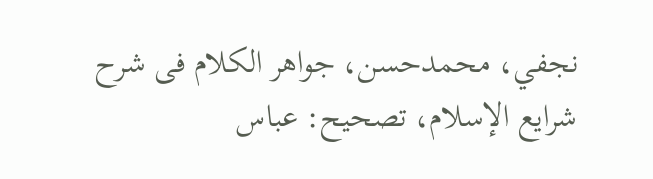نجفي، محمدحسن، جواهر الکلام فی شرح شرایع الإسلام، تصحیح: عباس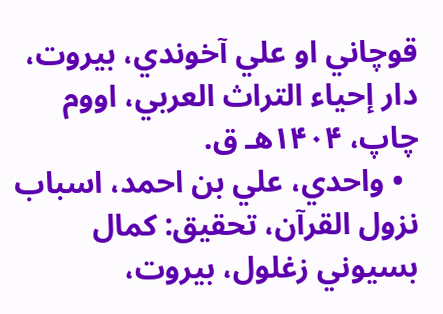قوچاني او علي آخوندي، بیروت، دار إحیاء التراث العربي، اووم چاپ، ۱۴۰۴هـ ق.
  • واحدي، علي بن احمد، اسباب نزول القرآن، تحقیق: کمال بسیوني زغلول، بیروت،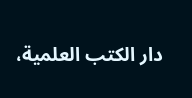دار الکتب العلمیة،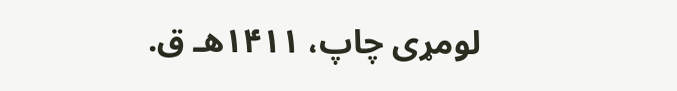لومړی چاپ، ۱۴۱۱هـ ق.